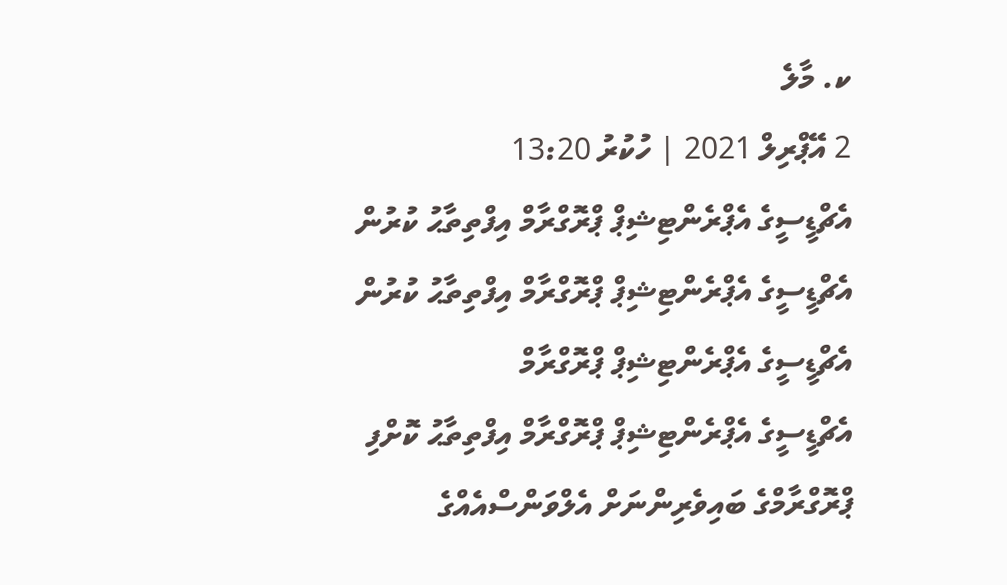ކ. މާލެ
2 އޭޕްރިލް 2021 | ހުކުރު 13:20
އެޗްޑީސީގެ އެޕްރެންޓިޝިޕް ޕްރޮގްރާމް އިފްތިތާޙު ކުރުން
އެޗްޑީސީގެ އެޕްރެންޓިޝިޕް ޕްރޮގްރާމް އިފްތިތާޙު ކުރުން
އެޗްޑީސީގެ އެޕްރެންޓިޝިޕް ޕްރޮގްރާމް
އެޗްޑީސީގެ އެޕްރެންޓިޝިޕް ޕްރޮގްރާމް އިފްތިތާޙު ކޮށްފި
ޕްރޮގްރާމްގެ ބައިވެރިންނަށް އެލްވަންސްއެއްގެ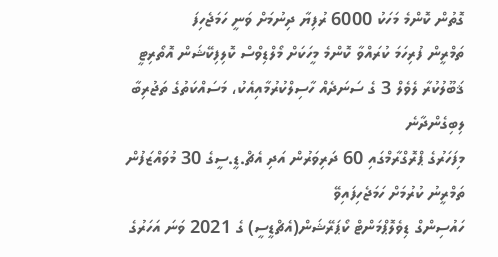ގޮތުން ކޮންމެ މަހަކު 6000 ރުފިޔާ ދިނުމަށް ވަނީ ހަމަޖެހިފަ
ތަމްރީން ފުރިހަމަ ކުރައްވާ ކޮންމެ މީހަކަށް މޯލްޑިވްސް ކޮލިފިކޭޝަން އޮތޯރިޓީ ޤަބޫލުކުރާ ލެވެލް 3 ގެ ސަނަދެއް ހާސިލްކުރުމާއިއެކު، މަސައްކަތުގެ ތަޖުރިބާ ލިބިގެންދާނެ
މިފަހަރުގެ ޕްރޮގްރާމްގައި 60 ދަރިވަރުން އަދި އެޗް.ޑީ.ސީގެ 30 މުވައްޒަފުން ތަމްރީނު ކުރުމަށް ހަމަޖެހިފައިވޭ
ހައުސިންގް ޑިވެލޮޕްމަންޓް ކޯޕަރޭޝަން(އެޗްޑީސީ) ގެ 2021 ވަނަ އަހަރުގެ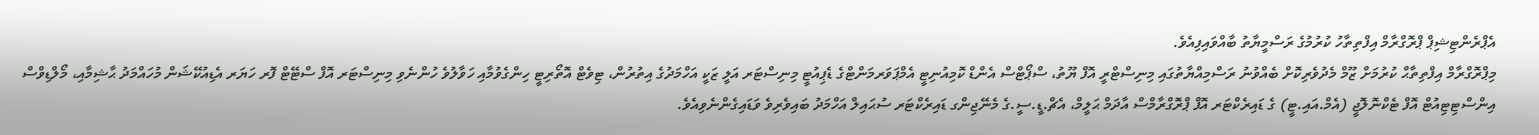އެޕްރެންޓިޝިޕް ޕްރޮގްރާމް އިފްތިތާހު ކުރުމުގެ ރަސްމީޔާތު ބާއްވައިފިއެވެ.
މިޕްރޮގްރާމް އިފްތިތާޙް ކުރުމަށް ޒޫމް މެދުވެރިކޮށް ބެއްވުނު ރަސްމިއްޔާތުގައި މިނިސްޓްރީ އޮފް ޔޫތު، ސްޕޯޓްސް އެންޑް ކޮމިއުނިޓީ އެމްޕަވަރމަންޓްގެ ޑެޕިއުޓީ މިނިސްޓަރ އަލީ ޒަކީ އަހްމަދުގެ އިތުރުން، ޓިވެޓް އޮތޯރިޓީ ހިންގެވުމާއި ހަވާލުވެ ހުންނެވި މިނިސްޓަރ އޮފް ސްޓޭޓް ފޮރ ހަޔަރ އެޑިއުކޭޝަން މުހައްމަދު ޙާޝިމާއި، މޯލްޑިވްސް އިންސްޓިޓިއުޓް އޮފް ޓެކްނޮލޮޖީ (އެމް.އައި.ޓީ) ގެ ޑައިރެކްޓަރ އޮފް ޕްރޮގްރާމްސް އާދަމް ޙަލީމް، އެޗް.ޑީ.ސީ.ގެ މެނޭޖިންގ ޑައިރެކްޓަރ ސުޙައިލް އަހްމަދު ބައިވެރިވެ ވަޑައިގެންނެވިއެވެ.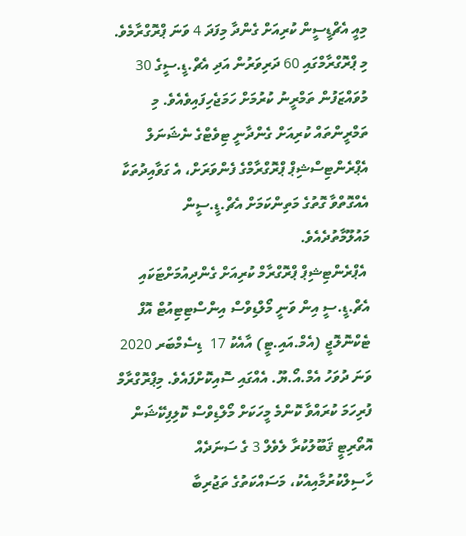މިއީ އެޗްޑީސީން ކުރިއަށް ގެންދާ މިފަދަ 4 ވަނަ ޕްރޮގްރާމެވެ. މި ޕްރޮގްރާމްގައި 60 ދަރިވަރުން އަދި އެޗް.ޑީ.ސީގެ 30 މުވައްޒަފުން ތަމްރީނު ކުރުމަށް ހަމަޖެހިފައިވެއެވެ. މި ތަމްރީންތައް ކުރިއަށް ގެންދާނީ ޓިވެޓްގެ ނެޝަނަލް އެޕްރެންޓިސްޝިޕް ޕްރޮގްރާމްގެ ފެންވަރަށް، އެ ގަވާއިދުތަކާ އެއްގޮތްވާ ގޮތުގެ މަތިންކަމަށް އެޗް.ޑީ.ސީން މައުލޫމާތުދެއެވެ.
 އެޕްރެންޓިޝިޕް ޕްރޮގްރާމް ކުރިއަށް ގެންދިއުމަށްޓަކައި އެޗް.ޑީ.ސީ އިން ވަނީ މޯލްޑިވްސް އިންސްޓިޓިއުޓް އޮފް ޓެކްނޮލޮޖީ (އެމް.އައި.ޓީ) އާއެކު 17  ޑިސެމްބަރ 2020 ވަނަ ދުވަހު އެމް.އޯ.ޔޫ. އެއްގައި ސޮއިކޮށްފައެވެ. މިޕްރޮގްރާމް ފުރިހަމަ ކުރައްވާ ކޮންމެ މީހަކަށް މޯލްޑިވްސް ކޮލިފިކޭޝަން އޮތޯރިޓީ ޤަބޫލުކުރާ ލެވެލް 3 ގެ ސަނަދެއް ހާސިލްކުރުމާއިއެކު، މަސައްކަތުގެ ތަޖުރިބާ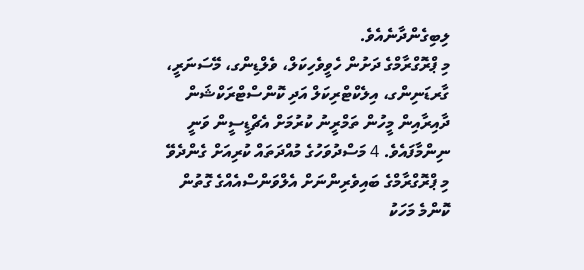ލިބިގެންދާނެއެވެ.
މި ޕްރޮގްރާމްގެ ދަށުން ހެވީވެހިކަލް، ވެލްޑިންގ، މޭސަނަރީ، ގާރޑަނިންގ، އިލެކްޓްރިކަލް އަދި ކޮންސްޓްރަކްޝަން ދާއިރާއިން މީހުން ތަމްރީނު ކުރުމަށް އެޗްޑީސީން ވަނީ ނިންމާފައެވެ. 4 މަސްދުވަހުގެ މުއްދަތައް ކުރިއަށް ގެންދެވޭ މި ޕްރޮގްރާމްގެ ބައިވެރިންނަށް އެލްވަންސްއެއްގެ ގޮތުން ކޮންމެ މަހަކު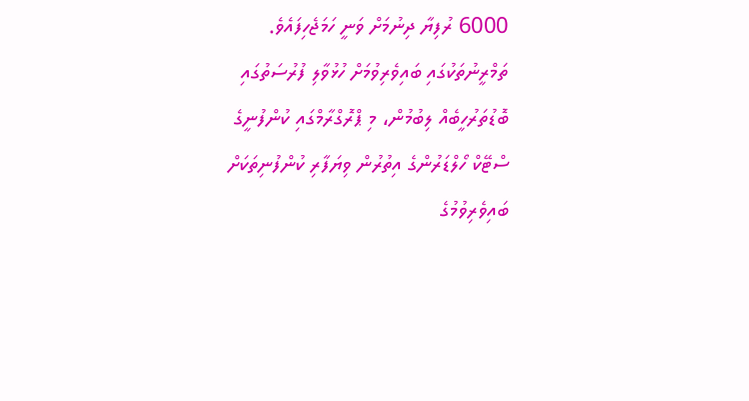6000 ރުފިޔާ ދިނުމަށް ވަނީ ހަމަޖެހިފައެވެ.
ތަމްރީނުތަކުގައި ބައިވެރިވުމަށް ހުޅުވާލި ފުރުސަތުގައި ބޮޑުތަރުހީބެއް ލިބުމުން، މި ޕްރޮގްރާމްގައި ކުންފުނީގެ ސްޓޭކް ހޯލްޑަރުންގެ އިތުރުން ވިޔަފާރި ކުންފުނިތަކަށް ބައިވެރިވުމުގެ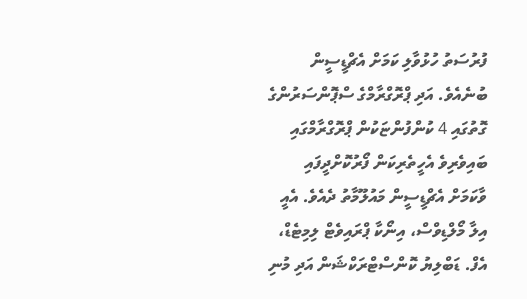ފުރުސަތު ހުޅުވާލި ކަމަށް އެޗްޑީސީން ބުނެއެވެ. އަދި ޕްރޮގްރާމްގެ ސްޕޮންސަރުންގެ ގޮތުގައި 4 ކުންފުންޏަކުން ޕްރޮގްރާމްގައި ބައިވެރިވެ އެހީތެރިކަން ފޯރުކޮށްދީފައި ވާކަމަށް އެޗްޑީސީން މައުލޫމާތު ދެއެވެ. އެއީ އިލާ މޯލްޑިވްސް، އިނޯކާ ޕްރައިވެޓް ލިމިޓެޑް، އެފް. ޑަބްލިޔު ކޮންސްޓްރަކްޝަން އަދި މުނި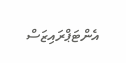އެންޓަޕްރައިޒަސް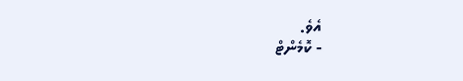އެވެ.
- ކޮމެންޓް